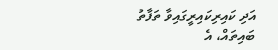އަދި ކައިރިކައިރީގައިވާ ތަފާތު ބައިތައް، އެ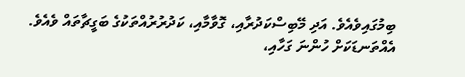ބިމުގައިވެއެވެ. އަދި މޭބިސްކަދުރާއި، ގޮވާމާއި، ކަދުރުރުއްތަކުގެ ބަގީޗާތައް ވެއެވެ. އެއްތަނޑަކަށް ހުންނަ ގަހާއި،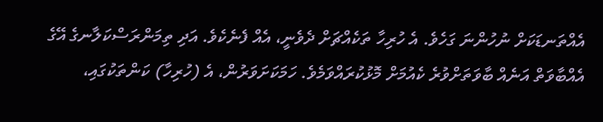އެއްތަނޑަކަށް ނުހުންނަ ގަހެވެ. އެ ހުރިހާ ތަކެއްޗަށް ދެވެނީ، އެއް ފެނެކެވެ. އަދި ތިމަންރަސްކަލާނގެ އޭގެ އެއްބާވަތް އަނެއް ބާވަތަށްވުރެ ކެއުމަށް މޮޅުކުރައްވަމެވެ. ހަމަކަށަވަރުން، އެ (ހުރިހާ) ކަންތަކުގައި،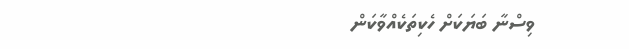ވިސްނާ ބަޔަކަށް ހެކިތަކެއްވާކަން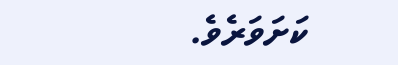ކަށަވަރެވެ.